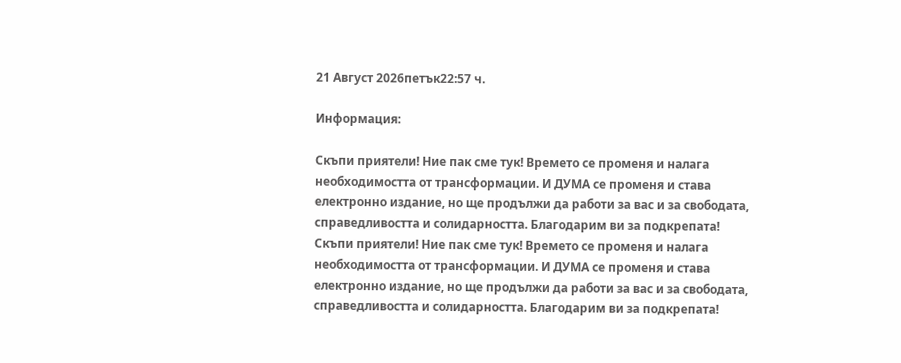21 Август 2026петък22:57 ч.

Информация:

Скъпи приятели! Ние пак сме тук! Времето се променя и налага необходимостта от трансформации. И ДУМА се променя и става електронно издание, но ще продължи да работи за вас и за свободата, справедливостта и солидарността. Благодарим ви за подкрепата! Скъпи приятели! Ние пак сме тук! Времето се променя и налага необходимостта от трансформации. И ДУМА се променя и става електронно издание, но ще продължи да работи за вас и за свободата, справедливостта и солидарността. Благодарим ви за подкрепата!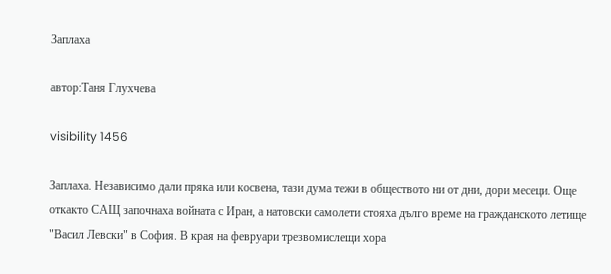Заплаха

автор:Таня Глухчева

visibility 1456

Заплаха. Независимо дали пряка или косвена, тази дума тежи в обществото ни от дни, дори месеци. Още откакто САЩ започнаха войната с Иран, а натовски самолети стояха дълго време на гражданското летище "Васил Левски" в София. В края на февруари трезвомислещи хора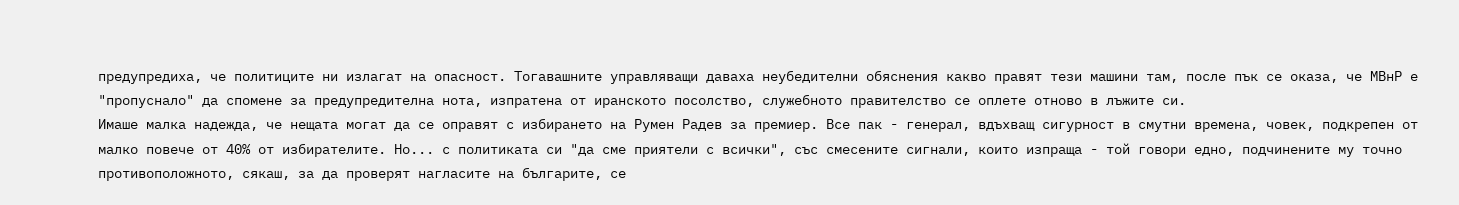предупредиха, че политиците ни излагат на опасност. Тогавашните управляващи даваха неубедителни обяснения какво правят тези машини там, после пък се оказа, че МВнР е "пропуснало" да спомене за предупредителна нота, изпратена от иранското посолство, служебното правителство се оплете отново в лъжите си.
Имаше малка надежда, че нещата могат да се оправят с избирането на Румен Радев за премиер. Все пак - генерал, вдъхващ сигурност в смутни времена, човек, подкрепен от малко повече от 40% от избирателите. Но... с политиката си "да сме приятели с всички", със смесените сигнали, които изпраща - той говори едно, подчинените му точно противоположното, сякаш, за да проверят нагласите на българите, се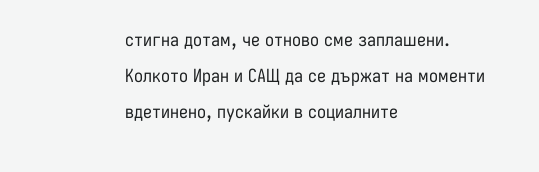стигна дотам, че отново сме заплашени.
Колкото Иран и САЩ да се държат на моменти вдетинено, пускайки в социалните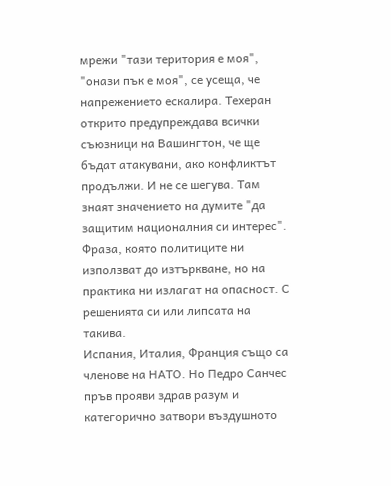мрежи "тази територия е моя", "онази пък е моя", се усеща, че напрежението ескалира. Техеран открито предупреждава всички съюзници на Вашингтон, че ще бъдат атакувани, ако конфликтът продължи. И не се шегува. Там знаят значението на думите "да защитим националния си интерес". Фраза, която политиците ни използват до изтъркване, но на практика ни излагат на опасност. С решенията си или липсата на такива.
Испания, Италия, Франция също са членове на НАТО. Но Педро Санчес пръв прояви здрав разум и категорично затвори въздушното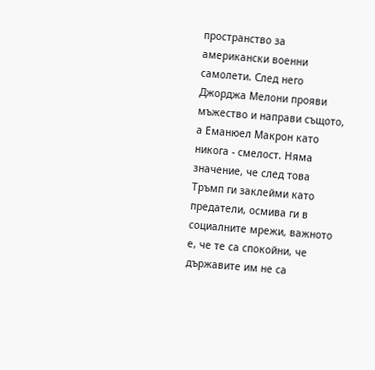пространство за американски военни самолети. След него Джорджа Мелони прояви мъжество и направи същото, а Еманюел Макрон като никога - смелост. Няма значение, че след това Тръмп ги заклейми като предатели, осмива ги в социалните мрежи, важното е, че те са спокойни, че държавите им не са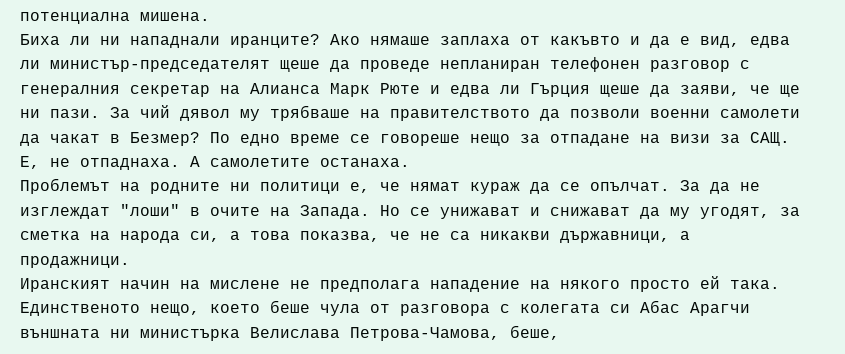потенциална мишена.
Биха ли ни нападнали иранците? Ако нямаше заплаха от какъвто и да е вид, едва ли министър-председателят щеше да проведе непланиран телефонен разговор с генералния секретар на Алианса Марк Рюте и едва ли Гърция щеше да заяви, че ще ни пази. За чий дявол му трябваше на правителството да позволи военни самолети да чакат в Безмер? По едно време се говореше нещо за отпадане на визи за САЩ. Е, не отпаднаха. А самолетите останаха.
Проблемът на родните ни политици е, че нямат кураж да се опълчат. За да не изглеждат "лоши" в очите на Запада. Но се унижават и снижават да му угодят, за сметка на народа си, а това показва, че не са никакви държавници, а продажници.
Иранският начин на мислене не предполага нападение на някого просто ей така. Единственото нещо, което беше чула от разговора с колегата си Абас Арагчи външната ни министърка Велислава Петрова-Чамова, беше,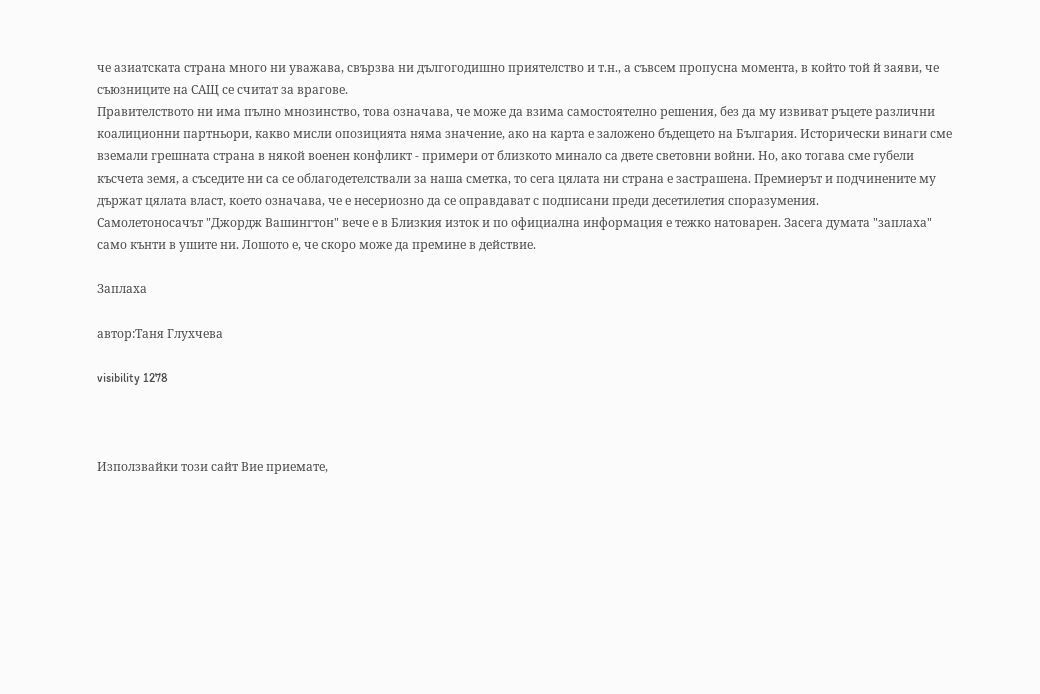че азиатската страна много ни уважава, свързва ни дългогодишно приятелство и т.н., а съвсем пропусна момента, в който той й заяви, че съюзниците на САЩ се считат за врагове.
Правителството ни има пълно мнозинство, това означава, че може да взима самостоятелно решения, без да му извиват ръцете различни коалиционни партньори, какво мисли опозицията няма значение, ако на карта е заложено бъдещето на България. Исторически винаги сме вземали грешната страна в някой военен конфликт - примери от близкото минало са двете световни войни. Но, ако тогава сме губели късчета земя, а съседите ни са се облагодетелствали за наша сметка, то сега цялата ни страна е застрашена. Премиерът и подчинените му държат цялата власт, което означава, че е несериозно да се оправдават с подписани преди десетилетия споразумения.
Самолетоносачът "Джордж Вашингтон" вече е в Близкия изток и по официална информация е тежко натоварен. Засега думата "заплаха" само кънти в ушите ни. Лошото е, че скоро може да премине в действие.

Заплаха

автор:Таня Глухчева

visibility 1278



Използвайки този сайт Вие приемате,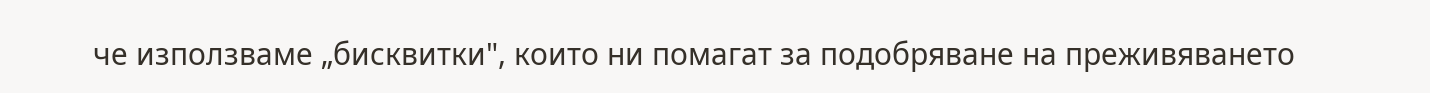че използваме „бисквитки", които ни помагат за подобряване на преживяването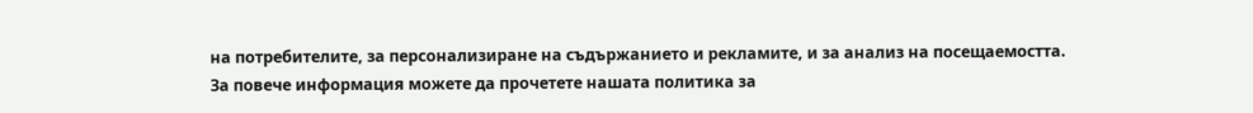на потребителите, за персонализиране на съдържанието и рекламите, и за анализ на посещаемостта. За повече информация можете да прочетете нашата политика за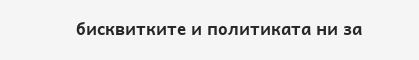бисквитките и политиката ни за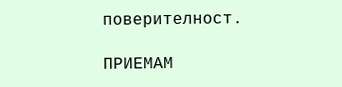поверителност.

ПРИЕМАМ